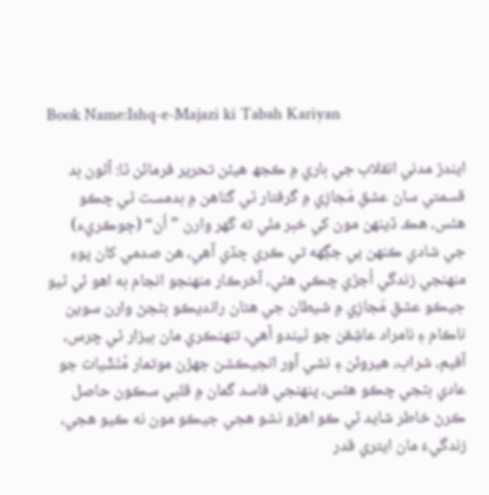Book Name:Ishq-e-Majazi ki Tabah Kariyan

ايندڙ مدني انقلاب جي باري ۾ ڪجھ هيئن تحرير فرمائن ٿا: آئون بد قسمتي سان عشقِ مَجازِي ۾ گرفتار ٿي گناهن ۾ بدمست ٿي چڪو هئس، هڪ ڏينهن مون کي خبر ملي ته گھر وارن ”اُن“ (ڇوڪريء) جي شادي ڪنهن ٻي جڳهه تي ڪري ڇڏي آهي، هن صدمي کان پوءِ منهنجي زندگي اُجڙي چڪي هئي، آخرڪار منهنجو انجام به اهو ئي ٿيو جيڪو عشقِ مَجازِي ۾ شيطان جي هٿان رانديڪو بڻجڻ وارن سوين ناڪام ۽ نامراد عاشِقن جو ٿيندو آهي، تنهنڪري مان بيزار ٿي چرس، آفيم، شراب، هيروئن ۽ نشي آور انجيڪشن جهڙن موتمار مُنَشّيات جو عادي بڻجي چڪو هئس، پنهنجي فاسد گمان ۾ قلبي سڪون حاصل ڪرڻ خاطر شايد ئي ڪو اهڙو نشو هجي جيڪو مون نه ڪيو هجي، زندگيءَ مان ايتري قدر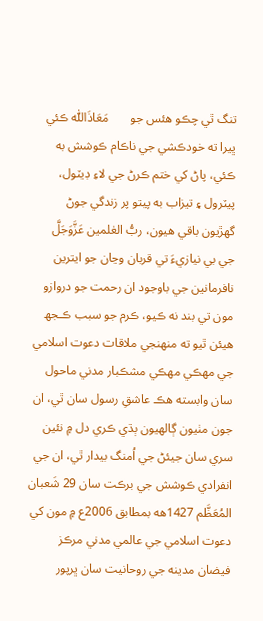تنگ ٿي چڪو هئس جو       مَعَاذَاللّٰه ڪئي ڀيرا ته خودڪشي جي ناڪام ڪوشش به ڪئي، پاڻ کي ختم ڪرڻ جي لاءِ ڊيٽول، پيٽرول ۽ تيزاب به پيتو پر زندگي جوڻ گهڙيون باقي هيون، ربُّ العٰلمين عَزَّوَجَلَّ       جي بي نيازيءَ تي قربان وڃان جو ايترين نافرمانين جي باوجود ان رحمت جو دروازو مون تي بند نه ڪيو، ڪرم جو سبب ڪـجھ هيئن ٿيو ته منهنجي ملاقات دعوت اسلامي جي مهڪي مهڪي مشڪبار مدني ماحول سان وابسته هڪ عاشقِ رسول سان ٿي، ان جون مٺيون ڳالهيون ٻڌي ڪري دل ۾ نئين سري سان جيئڻ جي اُمنگ بيدار ٿي، ان جي انفرادي ڪوشش جي برڪت سان 29 شَعبان المُعَظَّم 1427هه بمطابق 2006ع ۾ مون کي دعوت اسلامي جي عالمي مدني مرڪز فيضان مدينه جي روحانيت سان ڀرپور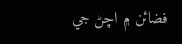فضائن ۾ اچڻ جي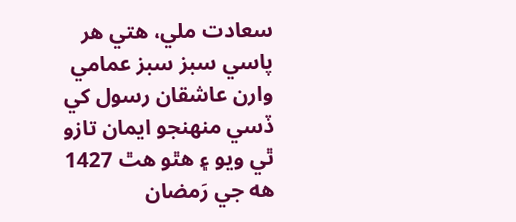سعادت ملي، هتي هر پاسي سبز سبز عمامي وارن عاشقان رسول کي ڏسي منهنجو ايمان تازو ٿي ويو ۽ هٿو هٿ 1427 هه جي رَمضان